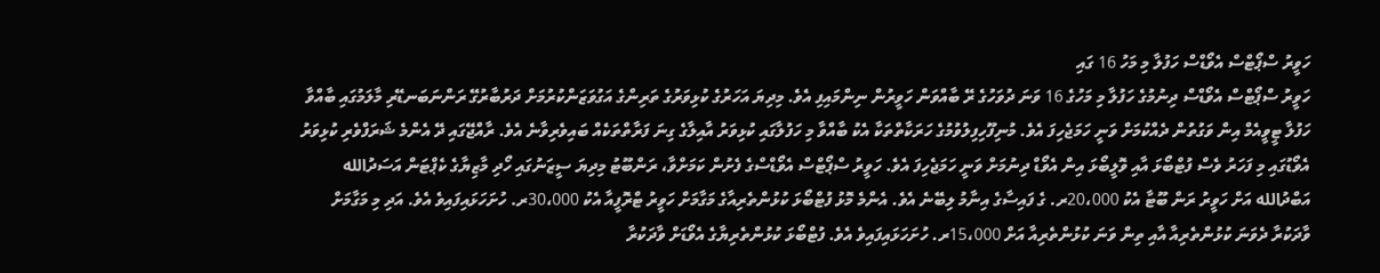ހަވީރު ސްޕޯޓްސް އެވޯޑްސް ހަފުލާ މި މަހު 16 ގައި
ހަވީރު ސްޕޯޓްސް އެވޯޑްސް ދިނުމުގެ ހަފުލާ މި މަހުގެ 16 ވަނަ ދުވަހުގެ ރޭ ބާއްވަން ހަވީރުން ނިންމައިފި އެވެ. މިދިޔަ އަހަރުގެ ކުޅިވަރުގެ ތަރިންގެ އަގުވަޒަންކުރުމަށް ދަރުބާރުގޭ ރަންނަބަނޑޭރި މާލަމުގައި ބާއްވާ ހަފުލާ ޓީވީއެމް އިން ވަގުތުން ދެއްކުމަށް ވަނީ ހަމަޖެހިފަ އެވެ. މުނިފޫހިފިލުވުމުގެ ހަރަކާތްތަކާ އެކު ބާއްވާ މި ހަފުލާގައި ކުޅިވަރު އާއިލާގެ ގިނަ ފަރާތްތަކެއް ބައިވެރިވާނެ އެވެ. ރާއްޖޭގައި ދޭ އެންމެ ޝަރަފްވެރި ކުޅިވަރު އެވޯޑުގައި މި ފަހަރު ވެސް ފުޓްބޯޅަ އާއި ވޮލީބޯޅަ އިން އެވޯޑް ދިނުމަށް ވަނީ ހަމަޖެހިފަ އެވެ. ހަވީރު ސްޕޯޓްސް އެވޯޑްސްގެ ފެށުން ކަމަށްވާ، ރަންބޫޓު މިދިޔަ ސީޒަނުގައި ހޯދި މާޒިޔާގެ ކެޕްޓަން އަސަދުالله އަބްދުالله އަށް ހަވީރު ރަން ބޫޓާ އެކު 20،000ރ. ގެ ފައިސާގެ އިނާމު ލިބޭނެ އެވެ. އެންމެ މޮޅު ފުޓްބޯޅަ ކުޅުންތެރިއާގެ މަގާމަށް ހަވީރު ޓްރޮފީއާ އެކު 30،000ރ. ހުށަހަޅައިފައިވެ އެވެ. އަދި މި މަގާމަށް ވާދަކުރާ ދެވަނަ ކުޅުންތެރިއާ އާއި ތިން ވަނަ ކުޅުންތެރިއާ އަށް 15،000ރ. ހުށަހަޅައިފައިވެ އެވެ. ފުޓްބޯޅަ ކުޅުންތެރިޔާގެ އެވޯޑަށް ވާދަކުރާ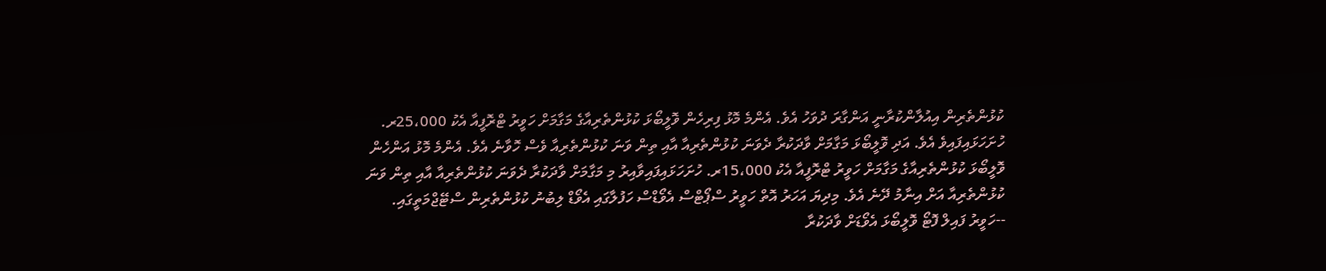ކުޅުންތެރިން އިއުލާންކުރާނީ އަންގާރަ ދުވަހު އެވެ. އެންމެ މޮޅު ފިރިހެން ވޮލީބޯޅަ ކުޅުންތެރިއާގެ މަގާމަށް ހަވީރު ޓްރޮފީއާ އެކު 25،000ރ. ހުށަހަޅައިފައިވެ އެވެ. އަދި ވޮލީބޯޅަ މަގާމަށް ވާދަކުރާ ދެވަނަ ކުޅުންތެރިއާ އާއި ތިން ވަނަ ކުޅުންތެރިއާ ވެސް ހޮވާނެ އެވެ. އެންމެ މޮޅު އަންހެން ވޮލީބޯޅަ ކުޅުންތެރިއާގެ މަގާމަށް ހަވީރު ޓްރޮފީއާ އެކު 15،000ރ. ހުށަހަޅައިފައިވާއިރު މި މަގާމަށް ވާދަކުރާ ދެވަނަ ކުޅުންތެރިއާ އާއި ތިން ވަނަ ކުޅުންތެރިއާ އަށް އިނާމު ދޭނެ އެވެ. މިދިޔަ އަހަރު އޮތް ހަވީރު ސްޕޯޓްސް އެވޯޑްސް ހަފުލާގައި އެވޯޑް ލިބުނު ކުޅުންތެރިން ސްޓޭޖްމަތީގައި. --ހަވީރު ފައިލް ފޮޓޯ ވޮލީބޯޅަ އެވޯޑަށް ވާދަކުރާ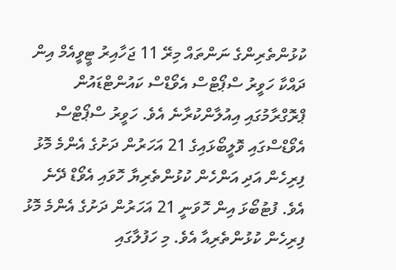ކުޅުންތެރިންގެ ނަންތައް މިރޭ 11 ޖަހާއިރު ޓީވީއެމް އިން ދައްކާ ހަވީރު ސްޕޯޓްސް އެވޯޑްސް ކައުންޓްޑައުން ޕްރޮގްރާމުގައި އިއުލާންކުރާނެ އެވެ. ހަވީރު ސްޕޯޓްސް އެވޯޑްސްގައި ވޮލީބޯޅައިގެ 21 އަހަރުން ދަށުގެ އެންމެ މޮޅު ފިރިހެން އަދި އަންހެން ކުޅުންތެރިޔާ ހޮވައި އެވޯޑް ދޭނެ އެވެ. ފުޓުބޯޅަ އިން ހޮވަނީ 21 އަހަރުން ދަށުގެ އެންމެ މޮޅު ފިރިހެން ކުޅުންތެރިއާ އެވެ. މި ހަފުލާގައި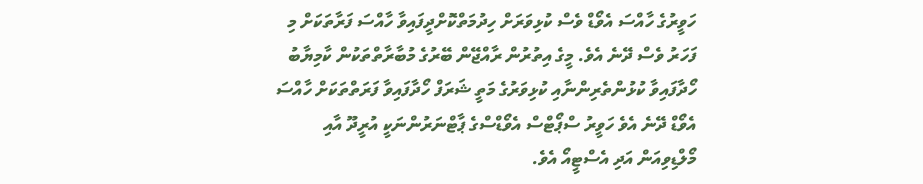ހަވީރުގެ ހާއްސަ އެވޯޑް ވެސް ކުޅިވަރަށް ހިދުމަތްކޮށްދީފައިވާ ހާއްސަ ފަރާތަކަށް މި ފަހަރު ވެސް ދޭނެ އެވެ. މީގެ އިތުރުން ރާއްޖޭން ބޭރުގެ މުބާރާތްތަކުން ކާމިޔާބު ހޯދާފައިވާ ކުޅުންތެރިންނާއި ކުޅިވަރުގެ މަތީ ޝަރަފް ހޯދާފައިވާ ފަރަތްތަކަށް ހާއްސަ އެވޯޑް ދޭނެ އެވެ ހަވީރު ސްޕޯޓްސް އެވޯޑްސްގެ ޕާޓްނަރުންނަކީ އުރީދޫ އާއި މޯލްޑިވިއަން އަދި އެސްޓީއޯ އެވެ.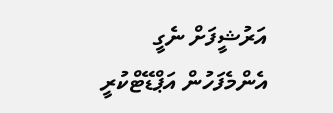އަރުޝީފަށް ނެގީ
އެންމެފަހުން އަޕްޑޭޓްކުރީ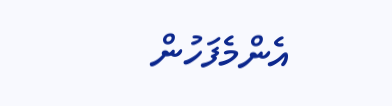އެންމެފަހުން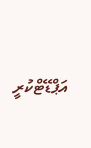އަޕްޑޭޓްކުރީ